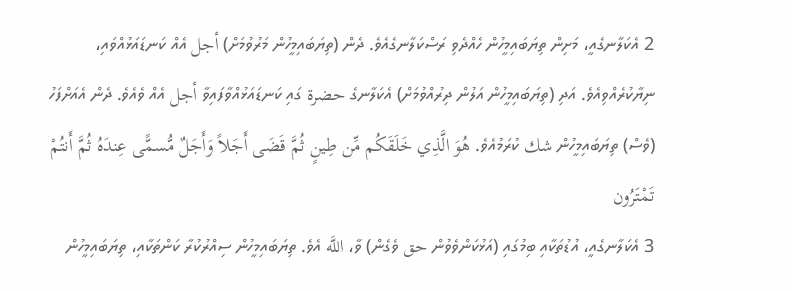2 އެކަލާނގެއީ، މަށިން ތިޔަބައިމީހުން ހެއްދެވި ރަސްކަލާނގެއެވެ. ދެން (ތިޔަބައިމީހުން މަރުވުމަށް) أجل އެއް ކަނޑައަޅުއްވައި، ނިޔާކުރެއްވިއެވެ. އަދި (ތިޔަބައިމީހުން އަލުން ދިރުއްވުމަށް) އެކަލާނގެ حضرة ގައި ކަނޑައަޅުއްވާފައިވާ أجل އެއް ވެއެވެ. ދެން އެއަށްފަހު (ވެސް) ތިޔަބައިމީހުން شك ކުރަމުއެވެ. هُوَ الَّذِي خَلَقَكُم مِّن طِينٍ ثُمَّ قَضَى أَجَلاً وَأَجَلٌ مُّسمًّى عِندَهُ ثُمَّ أَنتُمْ تَمْتَرُون
3 އެކަލާނގެއީ، އުޑުތަކާއި ބިމުގައި (އަޅުކަންވެވުން حق ވެގެން) ވާ، اللَّه އެވެ. ތިޔަބައިމީހުން ސިއްރުކުރާ ކަންތަކާއި، ތިޔަބައިމީހުން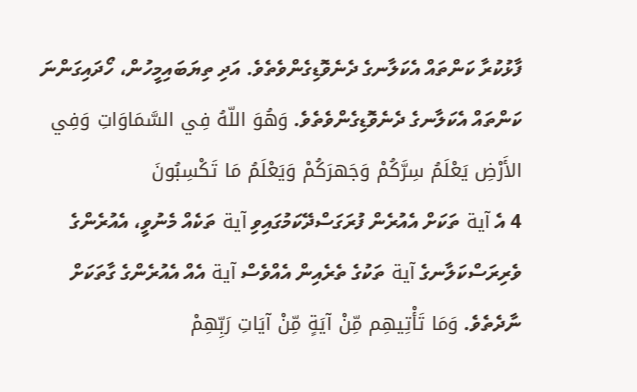ފާޅުކުރާ ކަންތައް އެކަލާނގެ ދެނެވޮޑިގެންވެތެވެ. އަދި ތިޔަބައިމީހުން، ހޯދައިގަންނަ ކަންތައް އެކަލާނގެ ދެނެވޮޑިގެންވެތެވެ. وَهُوَ اللّهُ فِي السَّمَاوَاتِ وَفِي الأَرْضِ يَعْلَمُ سِرَّكُمْ وَجَهرَكُمْ وَيَعْلَمُ مَا تَكْسِبُونَ
4 އެ آية ތަކަށް އެއުރެން ފުރަގަސްދޭކަމުގައިވި آية ތަކެއް މެނުވީ، އެއުރެންގެ ވެރިރަސްކަލާނގެ آية ތަކުގެ ތެރެއިން އެއްވެސް آية އެއް އެއުރެންގެ ގާތަކަށް ނާދެތެވެ. وَمَا تَأْتِيهِم مِّنْ آيَةٍ مِّنْ آيَاتِ رَبِّهِمْ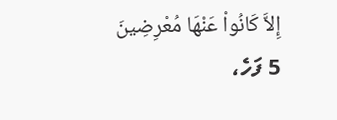إِلاَّ كَانُواْ عَنْهَا مُعْرِضِينَ
5 ފަހެ،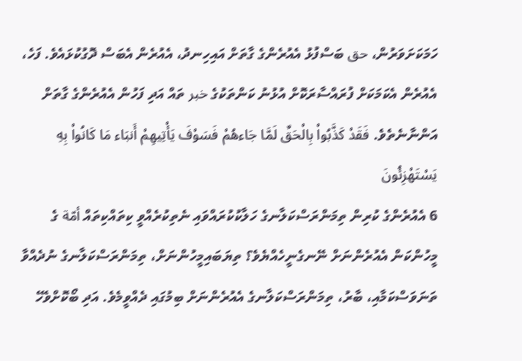ހަމަކަށަވަރުން، حق ބަސްފުޅު އެއުރެންގެ ގާތަށް އައިހިނދު، އެއުރެން އެބަސް ދޮގުކުޅައެވެ. ފަހެ، އެއުރެން އެކަމަކަށް ފުރައްސާރަކޮށް އުޅުނު ކަންތަކުގެ خبر ތައް އަދި ފަހުން އެއުރެންގެ ގާތަށް އަންނާނެތެވެ. فَقَدْ كَذَّبُواْ بِالْحَقِّ لَمَّا جَاءهُمْ فَسَوْفَ يَأْتِيهِمْ أَنبَاء مَا كَانُواْ بِهِ يَسْتَهْزِئُونَ
6 އެއުރެންގެ ކުރިން ތިމަންރަސްކަލާނގެ ހަލާކުކުރައްވައި ނެތިކުރެއްވީ ކިތައްކިތައް أمّة ގެ މީހުންކަން އެއުރެންނަށް ނޭނގެނީހެއްޔެވެ؟ ތިޔަބައިމީހުންނަށް، ތިމަންރަސްކަލާނގެ ނުދެއްވާ ތަނަވަސްކަމާއި، ބާރު، ތިމަންރަސްކަލާނގެ އެއުރެންނަށް ބިމުގައި ދެއްވީމެވެ. އަދި ބޯކޮށްވެހޭ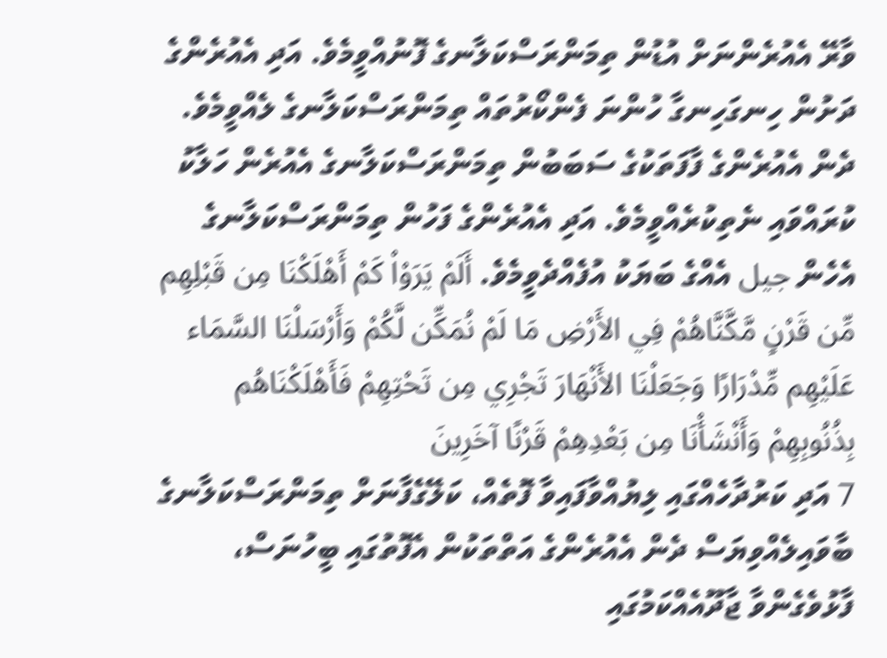ވާރޭ އެއުރެންނަށް އުޑުން ތިމަންރަސްކަލާނގެ ފޮނުއްވީމެވެ. އަދި އެއުރެންގެ ދަށުން ހިނގަހިނގާ ހުންނަ ފެންކޯރުތައް ތިމަންރަސްކަލާނގެ ލެއްވީމެވެ. ދެން އެއުރެންގެ ފާފަތަކުގެ ސަބަބުން ތިމަންރަސްކަލާނގެ އެއުރެން ހަލާކު ކުރައްވައި ނެތިކުރެއްވީމެވެ. އަދި އެއުރެންގެ ފަހުން ތިމަންރަސްކަލާނގެ އެހެން جيل އެއްގެ ބަޔަކު އުފެއްދެވީމެވެ. أَلَمْ يَرَوْاْ كَمْ أَهْلَكْنَا مِن قَبْلِهِم مِّن قَرْنٍ مَّكَّنَّاهُمْ فِي الأَرْضِ مَا لَمْ نُمَكِّن لَّكُمْ وَأَرْسَلْنَا السَّمَاء عَلَيْهِم مِّدْرَارًا وَجَعَلْنَا الأَنْهَارَ تَجْرِي مِن تَحْتِهِمْ فَأَهْلَكْنَاهُم بِذُنُوبِهِمْ وَأَنْشَأْنَا مِن بَعْدِهِمْ قَرْنًا آخَرِينَ
7 އަދި ކަރުދާހެއްގައި ލިޔުއްވާފައިވާ ފޮތެއް، ކަލޭގެފާނަށް ތިމަންރަސްކަލާނގެ ބާވައިލެއްވިޔަސް ދެން އެއުރެންގެ އަތްތަކުން އެފޮތުގައި ބީހުނަސް، ފާޅުވެގެންވާ ޖާދޫއެއްކަމުގައި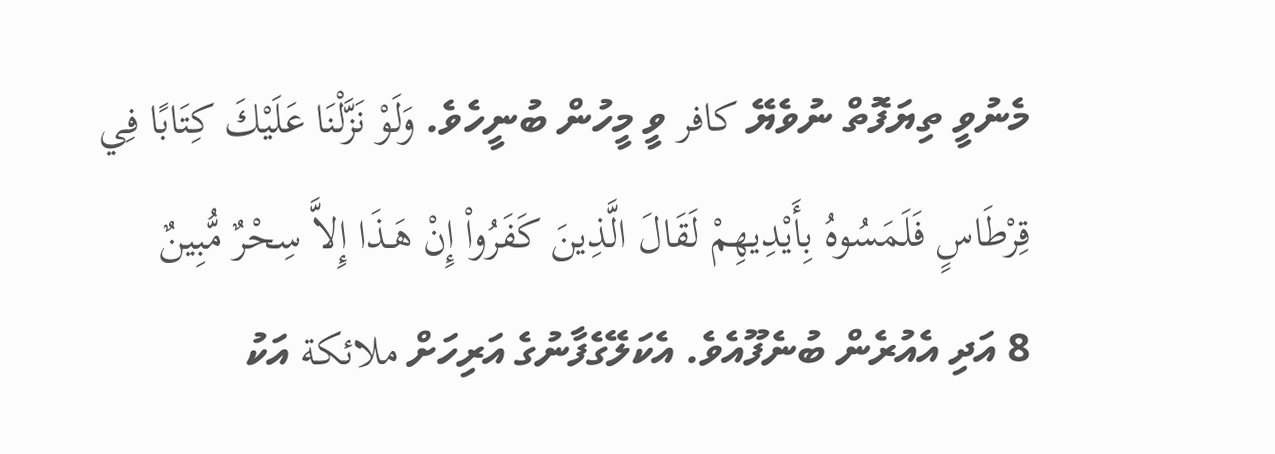މެނުވީ ތިޔަފޮތް ނުވެޔޭ كافر ވީ މީހުން ބުނީހެވެ. وَلَوْ نَزَّلْنَا عَلَيْكَ كِتَابًا فِي قِرْطَاسٍ فَلَمَسُوهُ بِأَيْدِيهِمْ لَقَالَ الَّذِينَ كَفَرُواْ إِنْ هَـذَا إِلاَّ سِحْرٌ مُّبِينٌ
8 އަދި އެއުރެން ބުނެފޫއެވެ. އެކަލޭގެފާނުގެ އަރިހަށް ملائكة އަކު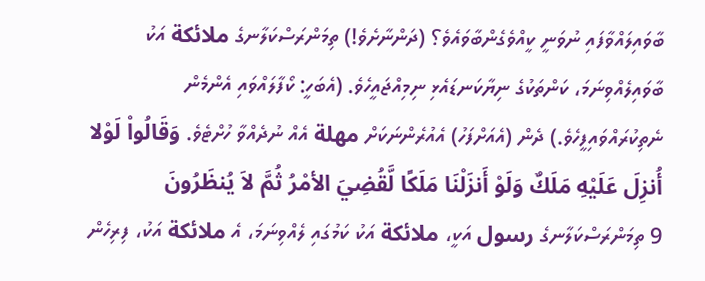ބާވައިލައްވާފައި ނުވަނީ ކީއްވެގެންބާވައެވެ؟ (ދަންނާށެވެ!) ތިމަންރަސްކަލާނގެ ملائكة އަކު ބާވައިލެއްވިނަމަ، ކަންތަކުގެ ނިޔާކަނޑައެޅި ނިމިއްޖައީހެވެ. (އެބަހީ: ކޯފާލައްވައި އެންމެން ނެތިކުރައްވައިފީހެވެ.) ދެން (އެއަށްފަހު) އެއުރެންނަކަށް مهلة އެއް ނުދެއްވާ ހުށްޓެވެ. وَقَالُواْ لَوْلا أُنزِلَ عَلَيْهِ مَلَكٌ وَلَوْ أَنزَلْنَا مَلَكًا لَّقُضِيَ الأمْرُ ثُمَّ لاَ يُنظَرُونَ
9 ތިމަންރަސްކަލާނގެ رسول އަކީ، ملائكة އަކު ކަމުގައި ލެއްވިނަމަ، އެ ملائكة އަކު، ފިރިހެން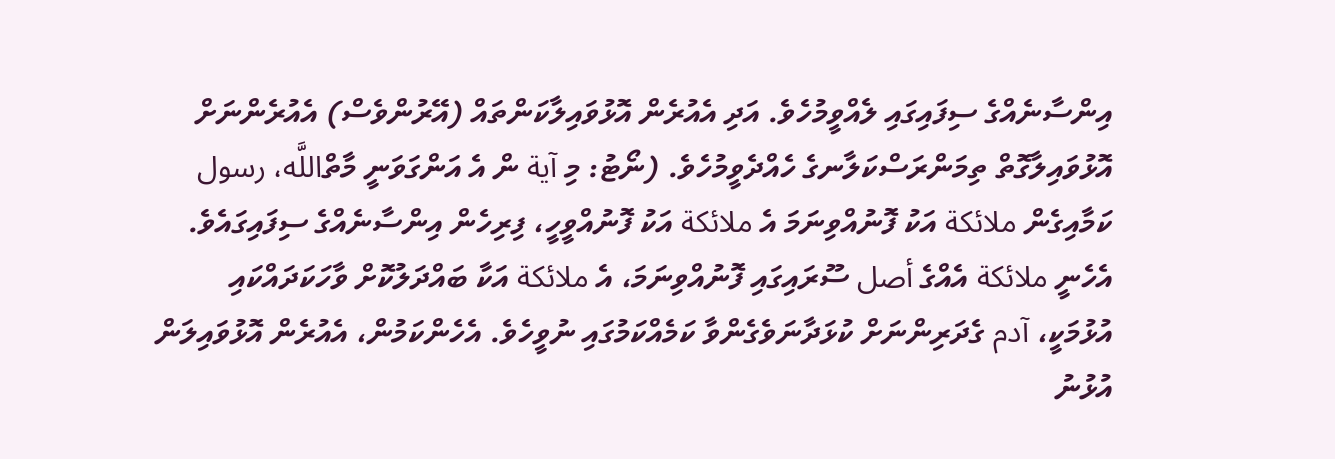އިންސާނެއްގެ ސިފައިގައި ލެއްވީމުހެވެ. އަދި އެއުރެން އޮޅުވައިލާކަންތައް (އޭރުންވެސް) އެއުރެންނަށް އޮޅުވައިލާގޮތް ތިމަންރަސްކަލާނގެ ހެއްދެވީމުހެވެ. (ނޯޓު: މި آية ން އެ އަންގަވަނީ މާތްاللَّه، رسول ކަމާއިގެން ملائكة އަކު ފޮނުއްވިނަމަ އެ ملائكة އަކު ފޮނުއްވީހީ، ފިރިހެން އިންސާނެއްގެ ސިފައިގައެވެ. އެހެނީ ملائكة އެއްގެ أصل ސޫރައިގައި ފޮނުއްވިނަމަ، އެ ملائكة އަކާ ބައްދަލުކޮށް ވާހަކަދައްކައި އުޅުމަކީ، آدم ގެދަރިންނަށް ކުޅަދާނަވެގެންވާ ކަމެއްކަމުގައި ނުވީހެވެ. އެހެންކަމުން، އެއުރެން އޮޅުވައިލަން އުޅުނު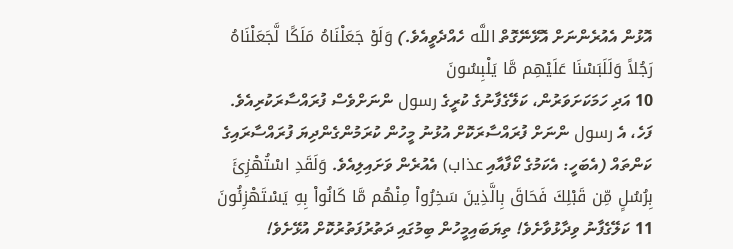އޮޅުން އެއުރެންނަށް އޮޅޭނޭގޮތް اللَّه ހެއްދެވީއެވެ.) وَلَوْ جَعَلْنَاهُ مَلَكًا لَّجَعَلْنَاهُ رَجُلاً وَلَلَبَسْنَا عَلَيْهِم مَّا يَلْبِسُونَ
10 އަދި ހަމަކަށަވަރުން، ކަލޭގެފާނުގެ ކުރީގެ رسول ންނަށްވެސް ފުރައްސާރަކުރިއެވެ. ފަހެ، އެ رسول ންނަށް ފުރައްސާރަކޮށް އުޅުނު މީހުން ކުރަމުންގެންދިޔަ ފުރައްސާރައިގެ ކަންތައް (އެބަހީ: އެކަމުގެ ކޯފާއާއި عذاب) އެއުރެން ވަށައިލިއެވެ. وَلَقَدِ اسْتُهْزِئَ بِرُسُلٍ مِّن قَبْلِكَ فَحَاقَ بِالَّذِينَ سَخِرُواْ مِنْهُم مَّا كَانُواْ بِهِ يَسْتَهْزِئُونَ
11 ކަލޭގެފާނު ވިދާޅުވާށެވެ! ތިޔަބައިމީހުން ބިމުގައި ދަތުރުފަތުރުކޮށް އުޅޭށެވެ!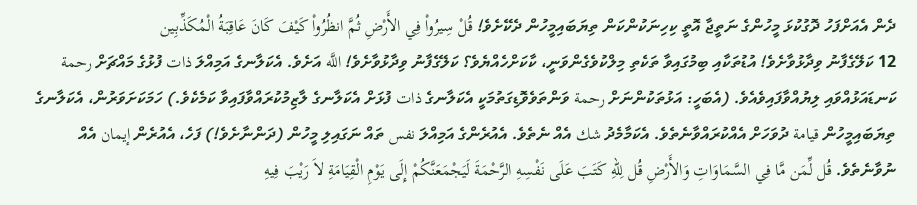ދެން އެއަށްފަހު ދޮގުކުޅަ މީހުންގެ ނަތީޖާ އޮތީ ކިހިނަކުންކަން ތިޔަބައިމީހުން ދެކޭށެވެ! قُلْ سِيرُواْ فِي الأَرْضِ ثُمَّ انظُرُواْ كَيْفَ كَانَ عَاقِبَةُ الْمُكَذِّبِين
12 ކަލޭގެފާނު ވިދާޅުވާށެވެ! އުޑުތަކާއި ބިމުގައިވާ ތަކެތި މިލްކުވެގެންވަނީ، ކާކަށްހެއްޔެވެ؟ ކަލޭގެފާނު ވިދާޅުވާށެވެ! اللَّه އަށެވެ. އެކަލާނގެ އަމިއްލަ ذات ފުޅުގެ މައްޗަށް رحمة ކަނޑައަޅުއްވައި ލިޔުއްވާފައިވެއެވެ. (އެބަހީ: އަޅުތަކުންނަށް رحمة ވަންތަވެވޮޑިގަތުމަކީ އެކަލާނގެ ذات ފުޅަށް އެކަލާނގެ ލާޒިމުކުރައްވާފައިވާ ކަމެކެވެ.) ހަމަކަށަވަރުން، އެކަލާނގެ ތިޔަބައިމީހުން قيامة ދުވަހަށް އެއްކުރައްވާނެތެވެ. އެކަމާމެދު شك އެއް ނެތެވެ. އެއުރެންގެ އަމިއްލަ نفس ތައް ނަގައިލި މީހުން (ދަންނާށެވެ!) ފަހެ، އެއުރެން إيمان އެއް ނުވާނެތެވެ. قُل لِّمَن مَّا فِي السَّمَاوَاتِ وَالأَرْضِ قُل لِلّهِ كَتَبَ عَلَى نَفْسِهِ الرَّحْمَةَ لَيَجْمَعَنَّكُمْ إِلَى يَوْمِ الْقِيَامَةِ لاَ رَيْبَ فِيهِ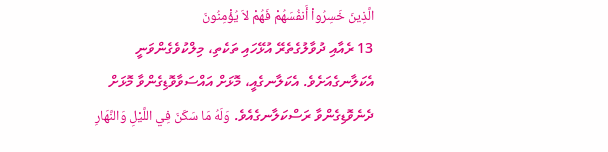الَّذِينَ خَسِرُواْ أَنفُسَهُمْ فَهُمْ لاَ يُؤْمِنُونَ
13 ރެއާއި ދުވާލުގެތެރޭ އުޅޭހައި ތަކެތި، މިލްކުވެގެންވަނީ އެކަލާނގެއަށެވެ. އެކަލާނގެއީ، މޮޅަށް އައްސަވާވޮޑިގެންވާ މޮޅަށް ދެނެވޮޑިގެންވާ ރަސްކަލާނގެއެވެ. وَلَهُ مَا سَكَنَ فِي اللَّيْلِ وَالنَّهَارِ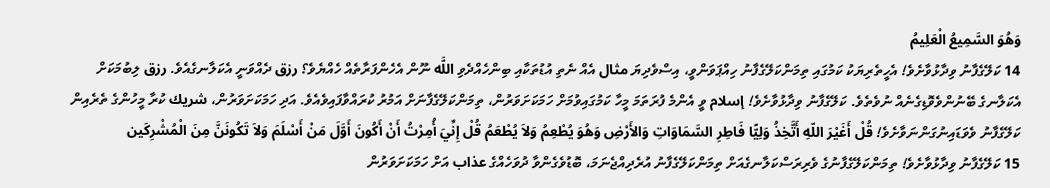وَهُوَ السَّمِيعُ الْعَلِيمُ
14 ކަލޭގެފާނު ވިދާޅުވާށެވެ! އެހީތެރިޔަކު ކަމުގައި ތިމަންކަލޭގެފާނު ހިއްޕަވަންވީ، އިސްވެދިޔަ مثال އެއް ނެތި އުޑުތަކާއި ބިންހެއްދެވި اللَّه ނޫން އެހެންފަރާތެއް ހެއްޔެވެ؟ رزق ދެއްވަނީ އެކަލާނގެއެވެ. رزق ލިބުމަކަށް އެކަލާނގެ ބޭނުންވެވޮޑިގެނެއް ނުވެތެވެ. ކަލޭގެފާނު ވިދާޅުވާށެވެ! إسلام ވީ އެންމެ ފުރަތަމަ މީހާ ކަމުގައިވުމަށް ހަމަކަށަވަރުން، ތިމަންކަލޭގެފާނަށް އަމުރު ކުރައްވާފައިވެއެވެ. އަދި ހަމަކަށަވަރުން، شريك ކުރާ މީހުންގެ ތެރެއިން ކަލޭގެފާނު ވެވަޑައިނުގަންނަވާށެވެ! قُلْ أَغَيْرَ اللّهِ أَتَّخِذُ وَلِيًّا فَاطِرِ السَّمَاوَاتِ وَالأَرْضِ وَهُوَ يُطْعِمُ وَلاَ يُطْعَمُ قُلْ إِنِّيَ أُمِرْتُ أَنْ أَكُونَ أَوَّلَ مَنْ أَسْلَمَ وَلاَ تَكُونَنَّ مِنَ الْمُشْرِكَين
15 ކަލޭގެފާނު ވިދާޅުވާށެވެ! ތިމަންކަލޭގެފާނުގެ ވެރިރަސްކަލާނގެއަށް ތިމަންކަލޭގެފާނު އުރެދިއްޖެނަމަ، ބޮޑުވެގެންވާ ދުވަހެއްގެ عذاب އަށް ހަމަކަށަވަރުން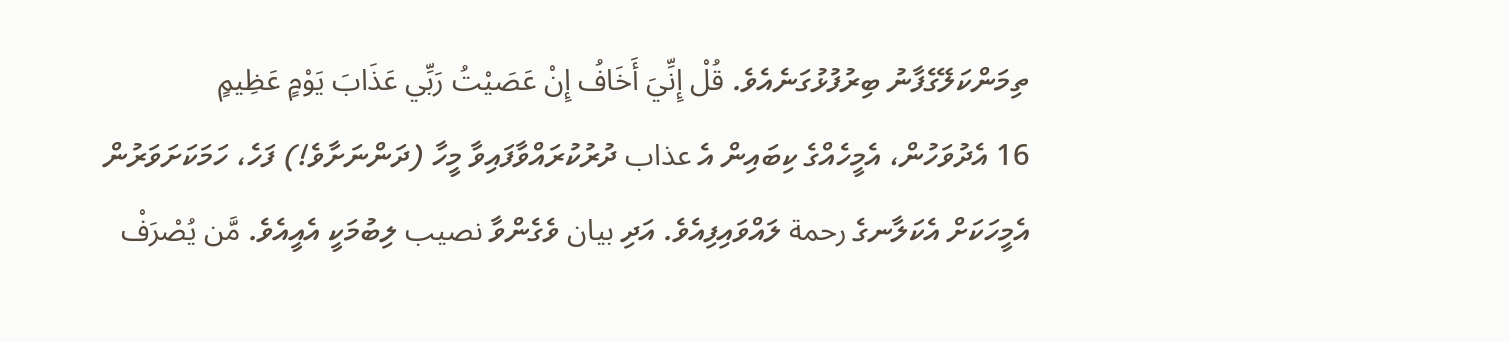ތިމަންކަލޭގެފާނު ބިރުފުޅުގަނެއެވެ. قُلْ إِنِّيَ أَخَافُ إِنْ عَصَيْتُ رَبِّي عَذَابَ يَوْمٍ عَظِيمٍ
16 އެދުވަހުން، އެމީހެއްގެ ކިބައިން އެ عذاب ދުރުކުރައްވާފައިވާ މީހާ (ދަންނަށާވެ!) ފަހެ، ހަމަކަށަވަރުން އެމީހަކަށް އެކަލާނގެ رحمة ލައްވައިފިއެވެ. އަދި بيان ވެގެންވާ نصيب ލިބުމަކީ އެއީއެވެ. مَّن يُصْرَفْ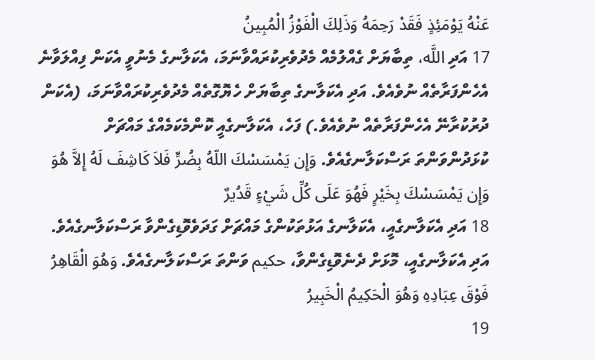عَنْهُ يَوْمَئِذٍ فَقَدْ رَحِمَهُ وَذَلِكَ الْفَوْزُ الْمُبِينُ
17 އަދި اللَّه، ތިބާޔަށް ގެއްލުމެއް މެދުވެރިކުރައްވާނަމަ، އެކަލާނގެ މެނުވީ އެކަން ފިއްލަވާނެ އެހެންފަރާތެއް ނުވެއެވެ. އަދި އެކަލާނގެ ތިބާޔަށް ހެޔޮގޮތެއް މެދުވެރިކުރައްވާނަމަ، (އެކަން ދުރުކުރާނޭ އެހެންފަރާތެއް ނުވެއެވެ.) ފަހެ، އެކަލާނގެއީ ކޮންމެކަމެއްގެ މައްޗަށް ކުޅަދުންވަންތަ ރަސްކަލާނގެއެވެ. وَإِن يَمْسَسْكَ اللّهُ بِضُرٍّ فَلاَ كَاشِفَ لَهُ إِلاَّ هُوَ وَإِن يَمْسَسْكَ بِخَيْرٍ فَهُوَ عَلَى كُلِّ شَيْءٍ قَدُيرٌ
18 އަދި އެކަލާނގެއީ، އެކަލާނގެ އަޅުތަކުންގެ މައްޗަށް ގަދަވެވޮޑިގެންވާ ރަސްކަލާނގެއެވެ. އަދި އެކަލާނގެއީ، މޮޅަށް ދެނެވޮޑިގެންވާ، حكيم ވަންތަ ރަސްކަލާނގެއެވެ. وَهُوَ الْقَاهِرُ فَوْقَ عِبَادِهِ وَهُوَ الْحَكِيمُ الْخَبِيرُ
19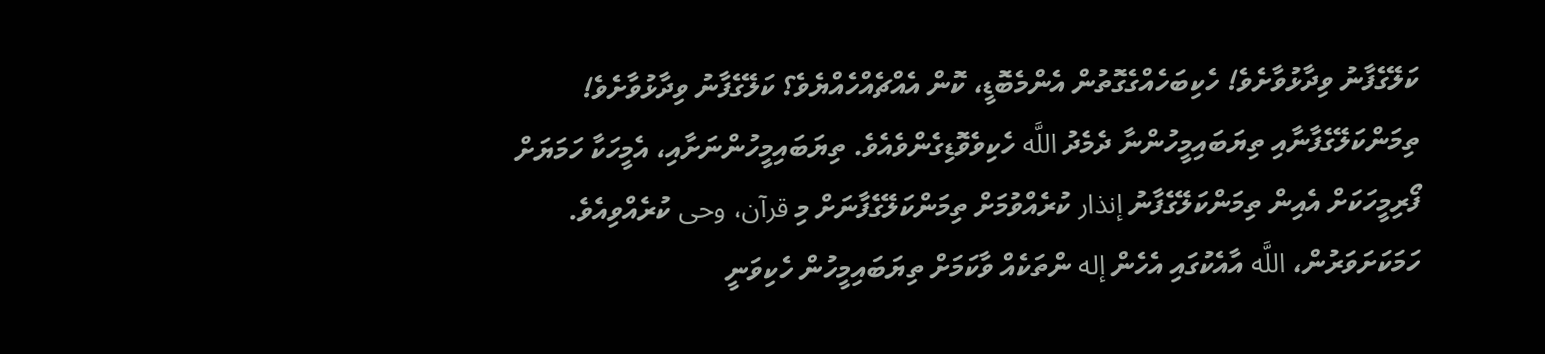ކަލޭގެފާނު ވިދާޅުވާށެވެ! ހެކިބަހެއްގެގޮތުން އެންމެބޮޑީ، ކޮން އެއްޗެއްހެއްޔެވެ؟ ކަލޭގެފާނު ވިދާޅުވާށެވެ! ތިމަންކަލޭގެފާނާއި ތިޔަބައިމީހުންނާ ދެމެދު اللَّه ހެކިވެވޮޑިގެންވެއެވެ. ތިޔަބައިމީހުންނަށާއި، އެމީހަކާ ހަމަޔަށް ފޯރިމީހަކަށް އެއިން ތިމަންކަލޭގެފާނު إنذار ކުރެއްވުމަށް ތިމަންކަލޭގެފާނަށް މި قرآن، وحى ކުރެއްވިއެވެ. ހަމަކަށަވަރުން، اللَّه އާއެކުގައި އެހެން إله ންތަކެއް ވާކަމަށް ތިޔަބައިމީހުން ހެކިވަނީ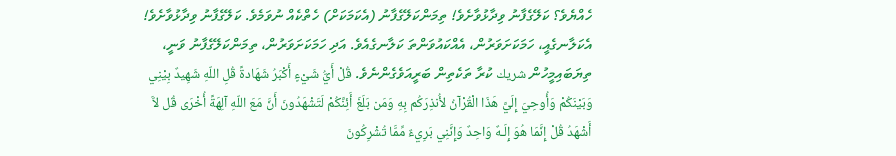ހެއްޔެވެ؟ ކަލޭގެފާނު ވިދާޅުވާށެވެ! ތިމަންކަލޭގެފާނު (އެކަމަކަށް) ހެތްކެއް ނުވަމެވެ. ކަލޭގެފާނު ވިދާޅުވާށެވެ! އެކަލާނގެއީ، ހަމަކަށަވަރުން، އެއްކައުވަންތަ ކަލާނގެއެވެ. އަދި ހަމަކަށަވަރުން، ތިމަންކަލޭގެފާނު ވަނީ، ތިޔަބައިމީހުން شريك ކުރާ ތަކެތިން ބަރީއަވެގެންނެވެ. قُلْ أَيُّ شَيْءٍ أَكْبَرُ شَهَادةً قُلِ اللّهِ شَهِيدٌ بِيْنِي وَبَيْنَكُمْ وَأُوحِيَ إِلَيَّ هَذَا الْقُرْآنُ لأُنذِرَكُم بِهِ وَمَن بَلَغَ أَئِنَّكُمْ لَتَشْهَدُونَ أَنَّ مَعَ اللّهِ آلِهَةً أُخْرَى قُل لاَّ أَشْهَدُ قُلْ إِنَّمَا هُوَ إِلَـهٌ وَاحِدٌ وَإِنَّنِي بَرِيءٌ مِّمَّا تُشْرِكُونَ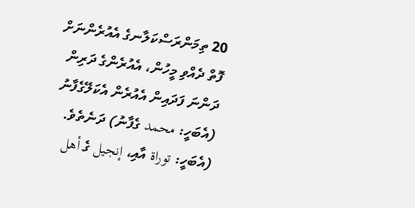20 ތިމަންރަސްކަލާނގެ އެއުރެންނަށް ފޮތް ދެއްވި މީހުން، އެއުރެންގެ ދަރިން ދަންނަ ފަދައިން އެއުރެން އެކަލޭގެފާނު (އެބަހީ: محمد ގެފާނު) ދަނެތެވެ. (އެބަހީ: توراة އާއި، إنجيل ގެ أهل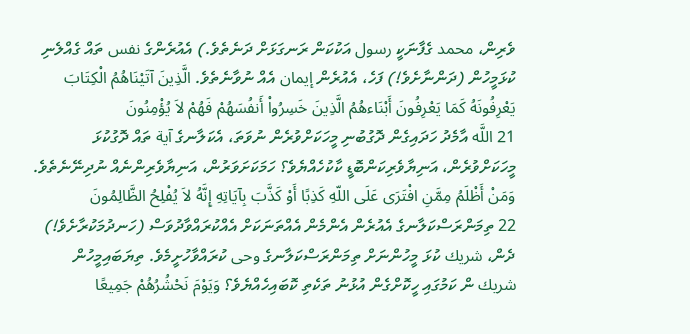ވެރިން، محمد ގެފާނަކީ رسول އަކުކަން ރަނގަޅަށް ދަނެތެވެ.) އެއުރެންގެ نفس ތައް ގެއްލެނި ކުޅަމީހުން (ދަންނާށެވެ!) ފަހެ، އެއުރެން إيمان އެއް ނުވާނެތެވެ. الَّذِينَ آتَيْنَاهُمُ الْكِتَابَ يَعْرِفُونَهُ كَمَا يَعْرِفُونَ أَبْنَاءهُمُ الَّذِينَ خَسِرُواْ أَنفُسَهُمْ فَهُمْ لاَ يُؤْمِنُونَ
21 اللَّه އާމެދު ހަދައިގެން ދޮގުބުނި މީހަކަށްވުރެން ނުވަތަ، އެކަލާނގެ آية ތައް ދޮގުކުޅަ މީހަކަށްވުރެން، އަނިޔާވެރިކަންބޮޑީ ކާކުހެއްޔެވެ؟ ހަމަކަށަވަރުން، އަނިޔާވެރިންނެއް ނުދިނޭނެތެވެ. وَمَنْ أَظْلَمُ مِمَّنِ افْتَرَى عَلَى اللّهِ كَذِبًا أَوْ كَذَّبَ بِآيَاتِهِ إِنَّهُ لاَ يُفْلِحُ الظَّالِمُونَ
22 ތިމަންރަސްކަލާނގެ އެއުރެން އެންމެން އެއްތަނަކަށް އެއްކުރައްވާދުވަސް (ހަނދުމަކުރާށެވެ!) ދެން، شريك ކުޅަ މީހުންނަށް ތިމަންރަސްކަލާނގެ وحى ކުރައްވާހުށީމެވެ. ތިޔަބައިމީހުން شريك ން ކަމުގައި ހީކޮށްގެން އުޅުނު ތަކެތި ކޮބައިހެއްޔެވެ؟ وَيَوْمَ نَحْشُرُهُمْ جَمِيعًا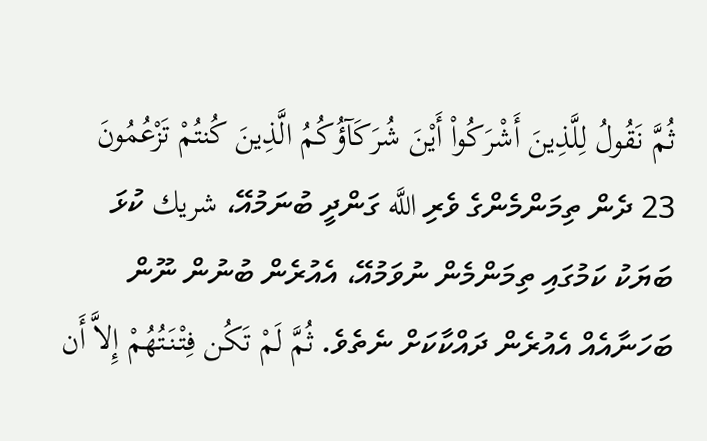ثُمَّ نَقُولُ لِلَّذِينَ أَشْرَكُواْ أَيْنَ شُرَكَآؤُكُمُ الَّذِينَ كُنتُمْ تَزْعُمُونَ
23 ދެން ތިމަންމެންގެ ވެރި اللَّه ގަންދީ ބުނަމުއޭ، شريك ކުޅަ ބަޔަކު ކަމުގައި ތިމަންމެން ނުވަމުއޭ، އެއުރެން ބުނުން ނޫން ބަހަނާއެއް އެއުރެން ދައްކާކަށް ނެތެވެ. ثُمَّ لَمْ تَكُن فِتْنَتُهُمْ إِلاَّ أَن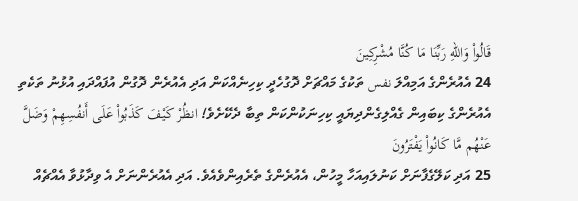قَالُواْ وَاللّهِ رَبِّنَا مَا كُنَّا مُشْرِكِينَ
24 އެއުރެންގެ އަމިއްލަ نفس ތަކުގެ މައްޗަށް ދޮގުހެދީ ކިހިނެއްކަން އަދި އެއުރެން ދޮގުން އުފައްދައި އުޅުނު ތަކެތި އެއުރެންގެ ކިބައިން ގެއްލިގެންދިޔައީ ކިހިނަކުންކަން ތިބާ ދެކޭށެވެ! انظُرْ كَيْفَ كَذَبُواْ عَلَى أَنفُسِهِمْ وَضَلَّ عَنْهُم مَّا كَانُواْ يَفْتَرُونَ
25 އަދި ކަލޭގެފާނަށް ކަނުލައިއަހާ މީހުން، އެއުރެންގެ ތެރެއިންވެއެވެ. އަދި އެއުރެންނަށް އެ ވިދާޅުވާ އެއްޗެއް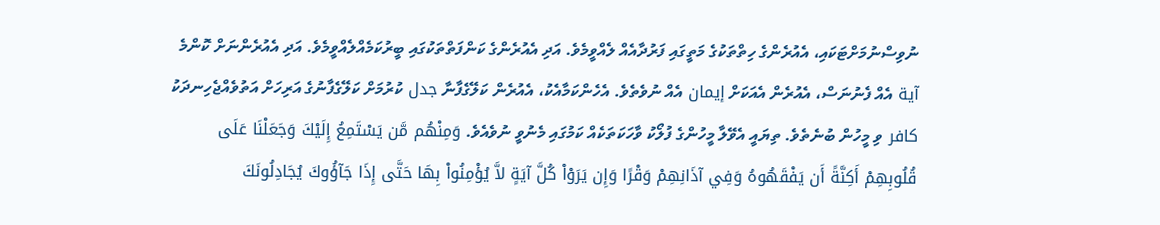ނުވިސްނުމަށްޓަކައި، އެއުރެންގެ ހިތްތަކުގެ މަތީގައި ފަރުދާއެއް ލެއްވީމެވެ. އަދި އެއުރެންގެ ކަންފަތްތަކުގައި ބީރުކަމެއްލެއްވީމެވެ. އަދި އެއުރެންނަށް ކޮންމެ آية އެއް ފެނުނަސް، އެއުރެން އެއަކަށް إيمان އެއް ނުވެތެވެ. އެހެންކަމާއެކު، އެއުރެން ކަލޭގެފާނާ جدل ކުރުމަށް ކަލޭގެފާނުގެ އަރިހަށް އަތުވެއްޖެހިނދަކު كافر ވި މީހުން ބުނެތެވެ. ތިޔައީ އެވޭލާ މީހުންގެ ފުލޯކު ވާހަކަތަކެއް ކަމުގައި މެނުވީ ނުވެއެވެ. وَمِنْهُم مَّن يَسْتَمِعُ إِلَيْكَ وَجَعَلْنَا عَلَى قُلُوبِهِمْ أَكِنَّةً أَن يَفْقَهُوهُ وَفِي آذَانِهِمْ وَقْرًا وَإِن يَرَوْاْ كُلَّ آيَةٍ لاَّ يُؤْمِنُواْ بِهَا حَتَّى إِذَا جَآؤُوكَ يُجَادِلُونَكَ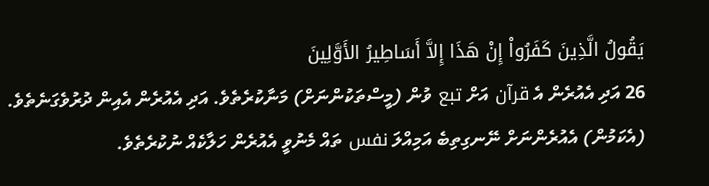يَقُولُ الَّذِينَ كَفَرُواْ إِنْ هَذَا إِلاَّ أَسَاطِيرُ الأَوَّلِينَ
26 އަދި އެއުރެން އެ قرآن އަށް تبع ވުން (މީސްތަކުންނަށް) މަނާކުރެތެވެ. އަދި އެއުރެން އެއިން ދުރުވެގަނެތެވެ. (އެކަމުން) އެއުރެންނަށް ނޭނގިތިބެ އަމިއްލަ نفس ތައް މެނުވީ އެއުރެން ހަލާކެއް ނުކުރެތެވެ.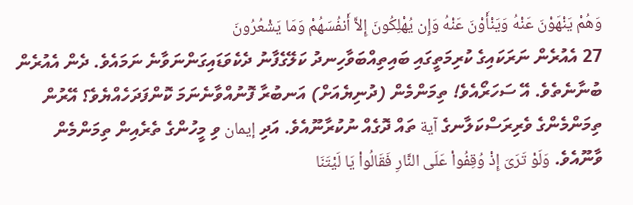وَهُمْ يَنْهَوْنَ عَنْهُ وَيَنْأَوْنَ عَنْهُ وَإِن يُهْلِكُونَ إِلاَّ أَنفُسَهُمْ وَمَا يَشْعُرُونَ
27 އެއުރެން ނަރަކައިގެ ކުރިމަތީގައި ބައިތިއްބަވާހިނދު ކަލޭގެފާނު ދެކެވަޑައިގަންނަވާނެ ނަމައެވެ. ދެން އެއުރެން ބުނާނެތެވެ. އޭ ސަހަރޯއެވެ! ތިމަންމެން (ދުނިޔެއަށް) އަނބުރާ ފޮނުއްވާނެނަމަ ކޮންފަދަހެއްޔެވެ؟ އޭރުން ތިމަންމެންގެ ވެރިރަސްކަލާނގެ آية ތައް ދޮގެއް ނުކުރާނޫއެވެ. އަދި إيمان ވި މީހުންގެ ތެރެއިން ތިމަންމެން ވާނޫއެވެ. وَلَوْ تَرَىَ إِذْ وُقِفُواْ عَلَى النَّارِ فَقَالُواْ يَا لَيْتَنَا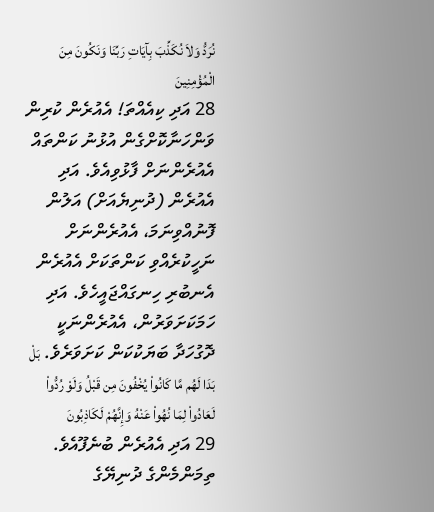نُرَدُّ وَلاَ نُكَذِّبَ بِآيَاتِ رَبِّنَا وَنَكُونَ مِنَ الْمُؤْمِنِينَ
28 އަދި ކިއެއްތަ! އެއުރެން ކުރިން ވަންހަނާކޮށްގެން އުޅުނު ކަންތައް އެއުރެންނަށް ފާޅުވިއެވެ. އަދި އެއުރެން (ދުނިޔެއަށް) އަލުން ފޮނުއްވިނަމަ، އެއުރެންނަށް ނަހީކުރެއްވި ކަންތަކަށް އެއުރެން އެނބުރި ހިނގައްޖައީހެވެ. އަދި ހަމަކަށަވަރުން، އެއުރެންނަކީ ދޮގުހަދާ ބަޔަކުކަން ކަށަވަރެވެ. بَلْ بَدَا لَهُم مَّا كَانُواْ يُخْفُونَ مِن قَبْلُ وَلَوْ رُدُّواْ لَعَادُواْ لِمَا نُهُواْ عَنْهُ وَإِنَّهُمْ لَكَاذِبُونَ
29 އަދި އެއުރެން ބުނެފޫއެވެ. ތިމަންމެންގެ ދުނިޔޭގެ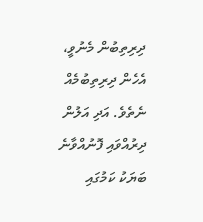ދިރިތިބުން މެނުވީ، އެހެން ދިރިތިބުމެއް ނެތެވެ. އަދި އަލުން ދިރުއްވައި ފޮނުއްވާނެ ބަޔަކު ކަމުގައި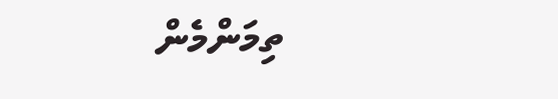ތިމަންމެން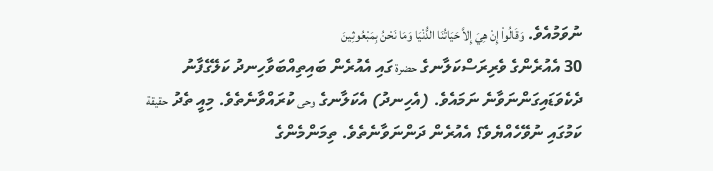ނުވަމުއެވެ. وَقَالُواْ إِنْ هِيَ إِلاَّ حَيَاتُنَا الدُّنْيَا وَمَا نَحْنُ بِمَبْعُوثِينَ
30 އެއުރެންގެ ވެރިރަސްކަލާނގެ حضرة ގައި އެއުރެން ބައިތިއްބަވާހިނދު ކަލޭގެފާނު ދެކެވަޑައިގަންނަވާނެ ނަމައެވެ. (އެހިނދު) އެކަލާނގެ وحى ކުރައްވާނެތެވެ. މިއީ ތެދު حقيقة ކަމުގައި ނުވޭހެއްޔެވެ؟ އެއުރެން ދަންނަވާނެތެވެ. ތިމަންމެންގެ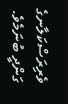ވެރިރަސްކަލާނގެ ގަންދީ ބުނަމެވެ.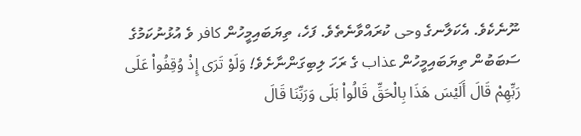ނޫނެކެވެ. އެކަލާނގެ وحى ކުރައްވާނެތެވެ. ފަހެ، ތިޔަބައިމީހުން كافر ވެ އުޅުނުކަމުގެ ސަބަބުން ތިޔަބައިމީހުން عذاب ގެ ރަހަ ލިބިގަންނާށެވެ! وَلَوْ تَرَى إِذْ وُقِفُواْ عَلَى رَبِّهِمْ قَالَ أَلَيْسَ هَذَا بِالْحَقِّ قَالُواْ بَلَى وَرَبِّنَا قَالَ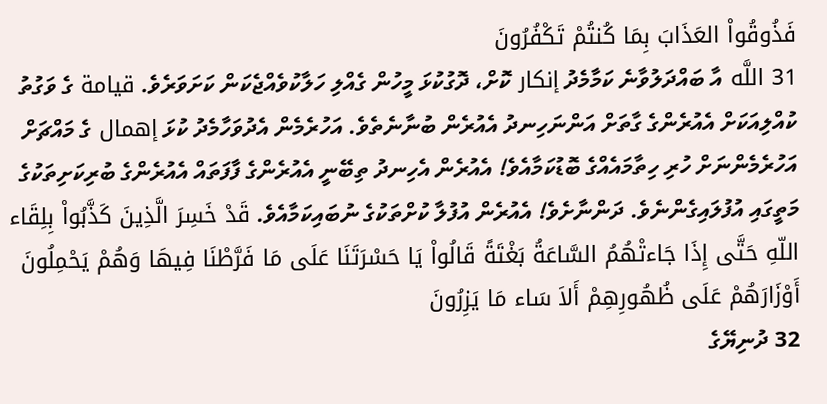فَذُوقُواْ العَذَابَ بِمَا كُنتُمْ تَكْفُرُونَ
31 اللَّه އާ ބައްދަލުވާނެ ކަމާމެދު إنكار ކޮށް، ދޮގުކުޅަ މީހުން ގެއްލި ހަލާކުވެއްޖެކަން ކަށަވަރެވެ. قيامة ގެ ވަގުތު ކުއްލިއަކަށް އެއުރެންގެ ގާތަށް އަންނަހިނދު އެއުރެން ބުނާނެތެވެ. އަހުރެމެން އެދުވަހާމެދު ކުޅަ إهمال ގެ މައްޗަށް އަހުރެމެންނަށް ހުރި ހިތާމައެއްގެ ބޮޑުކަމާއެވެ! އެއުރެން އެހިނދު ތިބޭނީ އެއުރެންގެ ފާފަތައް އެއުރެންގެ ބުރިކަށިތަކުގެ މަތީގައި އުފުލައިގެންނެވެ. ދަންނާށެވެ! އެއުރެން އުފުލާ ކުށްތަކުގެ ނުބައިކަމާއެވެ. قَدْ خَسِرَ الَّذِينَ كَذَّبُواْ بِلِقَاء اللّهِ حَتَّى إِذَا جَاءتْهُمُ السَّاعَةُ بَغْتَةً قَالُواْ يَا حَسْرَتَنَا عَلَى مَا فَرَّطْنَا فِيهَا وَهُمْ يَحْمِلُونَ أَوْزَارَهُمْ عَلَى ظُهُورِهِمْ أَلاَ سَاء مَا يَزِرُونَ
32 ދުނިޔޭގެ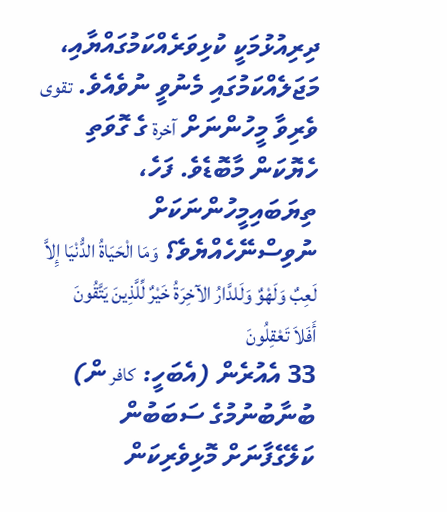ދިރިއުޅުމަކީ ކުޅިވަރެއްކަމުގައްޔާއި، މަޖަލެއްކަމުގައި މެނުވީ ނުވެއެވެ. تقوى ވެރިވާ މީހުންނަށް آخرة ގެ ގޮވަތި ހެޔޮކަން މާބޮޑެވެ. ފަހެ، ތިޔަބައިމީހުންނަކަށް ނުވިސްނޭހެއްޔެވެ؟ وَمَا الْحَيَاةُ الدُّنْيَا إِلاَّ لَعِبٌ وَلَهْوٌ وَلَلدَّارُ الآخِرَةُ خَيْرٌ لِّلَّذِينَ يَتَّقُونَ أَفَلاَ تَعْقِلُونَ
33 އެއުރެން (އެބަހީ: كافر ން) ބުނާބުނުމުގެ ސަބަބުން ކަލޭގެފާނަށް މޮޅިވެރިކަން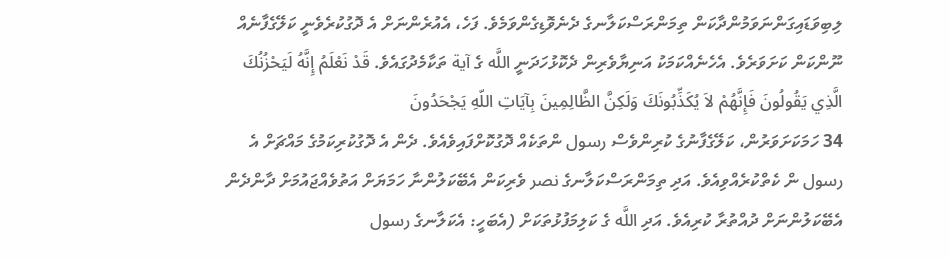ލިބިވަޑައިގަންނަވަމުންދާކަން ތިމަންރަސްކަލާނގެ ދެނެވޮޑިގެންވަމެވެ. ފަހެ، އެއުރެންނަށް އެ ދޮގުކުރެވެނީ ކަލޭގެފާނެއް ނޫންކަން ކަށަވަރެވެ. އެހެނެއްކަމަކު އަނިޔާވެރިން ދެކޮޅުހަދަނީ اللَّه ގެ آية ތަކާމެދުގައެވެ. قَدْ نَعْلَمُ إِنَّهُ لَيَحْزُنُكَ الَّذِي يَقُولُونَ فَإِنَّهُمْ لاَ يُكَذِّبُونَكَ وَلَكِنَّ الظَّالِمِينَ بِآيَاتِ اللّهِ يَجْحَدُونَ
34 ހަމަކަށަވަރުން، ކަލޭގެފާނުގެ ކުރިންވެސް رسول ންތަކެއް ދޮގުކޮށްފައިވެއެވެ. ދެން އެ ދޮގުކުރިކަމުގެ މައްޗަށް އެ رسول ން ކެތްކުރެއްވިއެވެ. އަދި ތިމަންރަސްކަލާނގެ نصر ވެރިކަން އެބޭކަލުންނާ ހަމަޔަށް އަތުވެއްޖައުމަށް ދާންދެން އެބޭކަލުންނަށް ދުއްތުރާ ކުރިއެވެ. އަދި اللَّه ގެ ކަލިމަފުޅުތަކަށް (އެބަހީ: އެކަލާނގެ رسول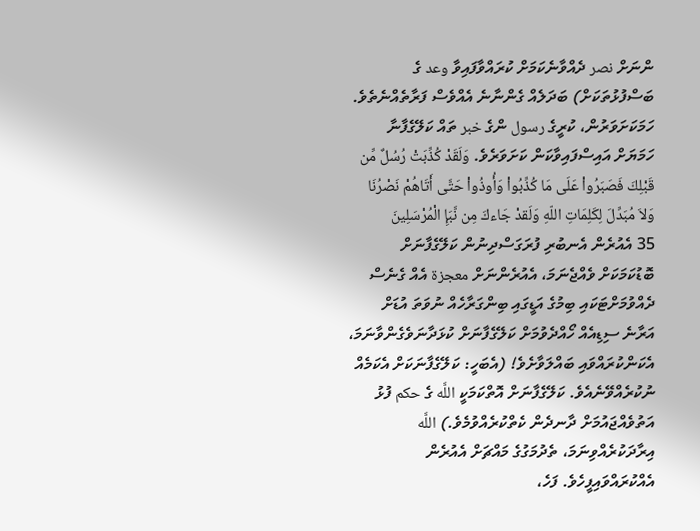ންނަށް نصر ދެއްވާނެކަމަށް ކުރައްވާފައިވާ وعد ގެ ބަސްފުޅުތަކަށް) ބަދަލެއް ގެންނާނެ އެއްވެސް ފަރާތެއްނެތެވެ. ހަމަކަށަވަރުން، ކުރީގެ رسول ންގެ خبر ތައް ކަލޭގެފާނާ ހަމަޔަށް އައިސްފައިވާކަން ކަށަވަރެވެ. وَلَقَدْ كُذِّبَتْ رُسُلٌ مِّن قَبْلِكَ فَصَبَرُواْ عَلَى مَا كُذِّبُواْ وَأُوذُواْ حَتَّى أَتَاهُمْ نَصْرُنَا وَلاَ مُبَدِّلَ لِكَلِمَاتِ اللّهِ وَلَقدْ جَاءكَ مِن نَّبَإِ الْمُرْسَلِينَ
35 އެއުރެން އެނބުރި ފުރަގަސްދިނުން ކަލޭގެފާނަށް ބޮޑުކަމަކަށް ވެއްޖެނަމަ، އެއުރެންނަށް معجزة އެއް ގެނެސް ދެއްވުމަށްޓަކައި ބިމުގެ އަޑީގައި ބިންގަރާހެއް ނުވަތަ އުޑަށް އަރާނެ ސިޑިއެއް ހޯއްދެވުމަށް ކަލޭގެފާނަށް ކުޅަދާނަވެގެންވާނަމަ، އެކަންކުރައްވައި ބައްލަވާށެވެ! (އެބަހީ: ކަލޭގެފާނަކަށް އެކަމެއް ނުކުރެއްވޭނެއެވެ. ކަލޭގެފާނަށް އޮތްކަމަކީ اللَّه ގެ حكم ފުޅު އަތުވެއްޖައުމަށް ދާނދެން ކެތްކުރެއްވުމެވެ.) اللَّه އިރާދަކުރެއްވިނަމަ، ތެދުމަގުގެ މައްޗަށް އެއުރެން އެއްކުރައްވައިފީހެވެ. ފަހެ،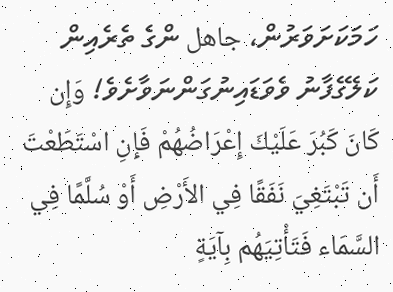ހަމަކަށަވަރުން، جاهل ންގެ ތެރެއިން ކަލޭގެފާނު ވެވަޑައިނުގަންނަވާށެވެ! وَإِن كَانَ كَبُرَ عَلَيْكَ إِعْرَاضُهُمْ فَإِنِ اسْتَطَعْتَ أَن تَبْتَغِيَ نَفَقًا فِي الأَرْضِ أَوْ سُلَّمًا فِي السَّمَاء فَتَأْتِيَهُم بِآيَةٍ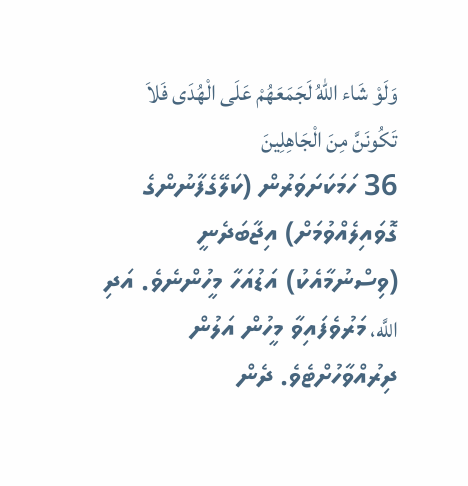وَلَوْ شَاء اللّهُ لَجَمَعَهُمْ عَلَى الْهُدَى فَلاَ تَكُونَنَّ مِنَ الْجَاهِلِينَ
36 ހަމަކަށަވަރުން (ކަލޭގެފާނުންގެ ގޮވައިލެއްވުމަށް) އިޖާބަދެނީ (ވިސްނުމާއެކު) އަޑުއަހާ މީހުންނެވެ. އަދި اللَّه، މަރުވެފައިވާ މީހުން އަލުން ދިރުއްވާހުށްޓެވެ. ދެން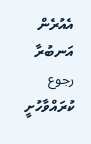އެއުރެން އަނބުރާ رجوع ކުރައްވާހުށީ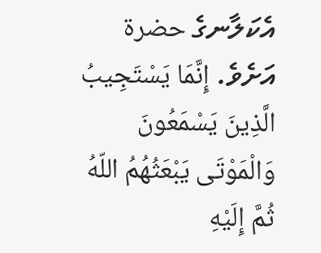އެކަލާނގެ حضرة އަށެވެ. إِنَّمَا يَسْتَجِيبُ الَّذِينَ يَسْمَعُونَ وَالْمَوْتَى يَبْعَثُهُمُ اللّهُ ثُمَّ إِلَيْهِ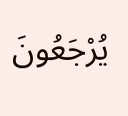يُرْجَعُونَ